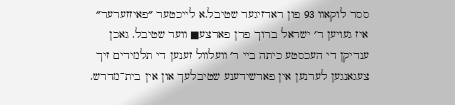ססר לוקאװ 93 פון ראדזיגער שטיבל.א לייכטער ״פאיזזערער״ איז געױען ר׳ ישראל ברוך פרן פארצע■ װער שטיבל. גאכן ענדיקן די העכסטע כיתה בײ ר׳ װעלװל זענען די תלמידים זיך צעגאנגען לערנען אין פארשידענע שטיבלעך און אין בית־מדרש.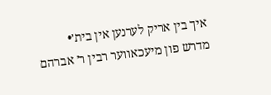איך בין אריק לערנען אין בית׳• מדרש פון מיעכאװער רבין ר׳ אברהם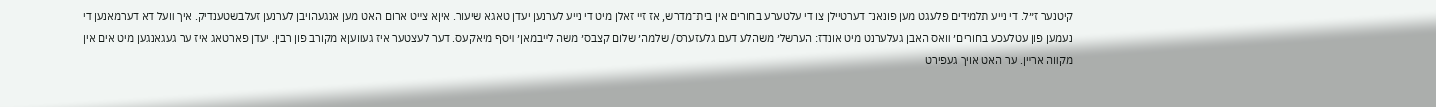קיטנער ז״ל. די נײע תלמידים פלעגט מען פונאנ־ דערטיילן צו די עלטערע בחורים אין בית־מדרש, אז זײ זאלן מיט די נײע לערנען יעדן טאגא שיעור. איןא צײט ארום האט מען אנגעהויבן לערנען זעלבשטענדיק. איך װעל דא דערמאנען די נעמען פון עטלעכע בחורים׳ װאס האבן געלערנט מיט אונדז: הערשל׳ משהלע דעם גלעזערס/ שלמה׳ שלום קצבס׳ משה לײבמאן׳ ױסף מיאקעס. דער לעצטער איז געװעןא מקורב פון רבין. יעדן פארטאג איז ער געגאנגען מיט אים אין מקװה ארײן. ער האט אויך געפירט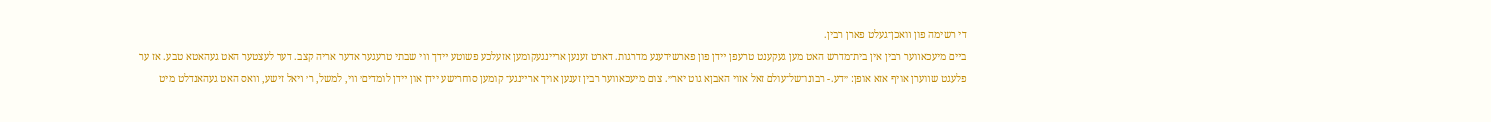די רשימה פון װאכן־געלט פארן רבין.
בײם מיעכאװער רבין אין בית־מדרש האט מען געקענט טרעפן ײדן פון פארשידענע מדרגות. דארט זענען ארײנגעקומען אזעלכע פשוטע ײדך װי שבתי טרעגער אדער אריה קצב. דער לעצטער האט געהאטא טבע. אז ער פלעגט שװערן אויף אזא אופן: ״דע.- רבונו־של־עולם זאל אזוי האבןא גוט יאר״. צום מיעכאװער רבין זענען אויך ארײנגע־ קומען סוחרישע יידן און ײדן לומדים׳ װי, למשל, ר׳ ױאל זישע, װאס האט געהאנדלט מיט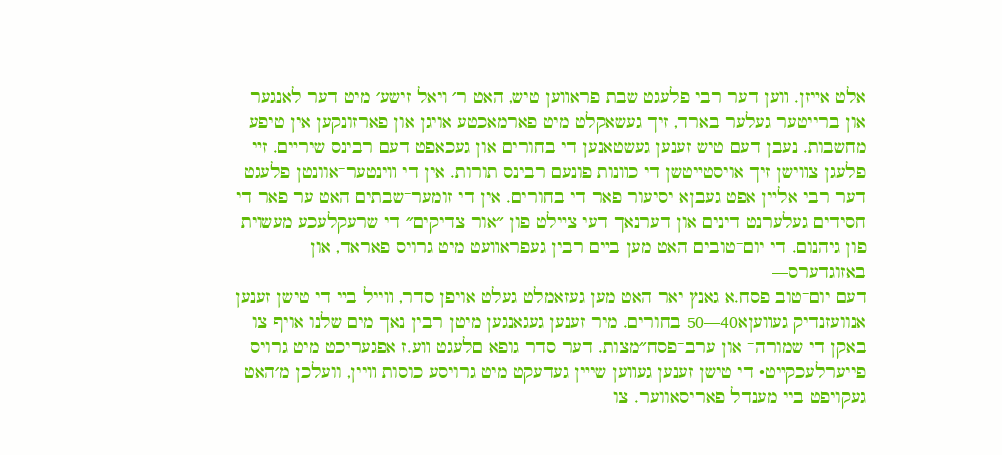אלט אײזן. װען דער רבי פלעגט שבת פראװען טיש, האט ר׳ ױאל זישע׳ מיט דער לאנגער און ברייטער געלער בארד, זיך געשאקלט מיט פארמאכטע אויגן און פארזונקען אין טיפע מחשבות. נעבן דעם טיש זענען געשטאנען די בחורים און געכאפט דעם רבינס שירײם. זײ פלעגן צװישן זיך אויסטײטשן די כװנות פונעם רבינס תורות. אין די װינטער־אוונטן פלעגט דער רבי אלײן אפט געבןא יסיעור פאר די בחורים. אין די זומער־שבתים האט ער פאר די חסידים געלערנט דינים און דערנאך דעי צײלט פון ״אור צדיקים״ די שרעקלעכע מעשױת פון גיהנום. די יום־טובים האט מען בײם רבין געפראװעט מיט גרויס פאראד, און באזוגדערס—
דעם יום־טוב פסח.א גאנץ יאר האט מען געזאמלט געלט אויפן סדר, װייל בײ די טישן זענען אנוועזנדיק געװעןא40—50 בחורים. מיר זענען געגאנגען מיטן רבין נאך מים שלנו אויף צו באקן די שמורה־ און ערב־פסח״מצות. דער סדר גופא םלעגט װע.ז אפגעריכט מיט גרויס פייערלעכקײט• די טישן זענען געװען שיײן געדעקט מיט גרויסע כוסות װיין, וועלכן מ׳האט געקויפט ביי מענדל פאריסאווער. צו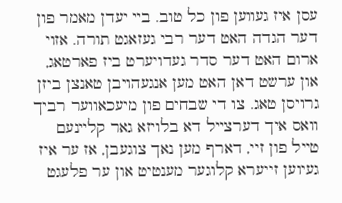עסן איז געװען פון כל טוב. בײ יעדן מאמר פון דער הגדה האט דער רבי געזאגט תורה. אזוי ארום האט דער סדר געדויערט ביז פארטאג, און ערשט דאן האט מען אנגעהויבן טאנצן ביזן גרויסן טאג. צו די שבחים פון מיעכאווער רביך וואס איך דערצײל דא בלויזא גאר קלײנעם טײל פון זיי, דארף מען נאך צוגעבן, אז ער איז געיוען זייערא קלוגער מענטיט און ער פלעגט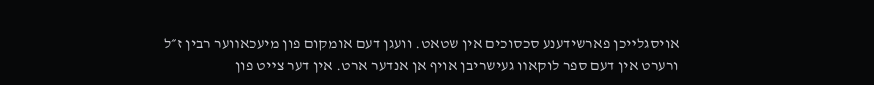אויסגלײכן פארשידענע סכסוכים אין שטאט. וועגן דעם אומקום פון מיעכאװער רבין ז״ל ורערט אין דעם ספר לוקאװ געישריבן אויף אן אנדער ארט. אין דער צײט פון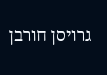גרויסן חורבן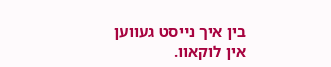בין איך נײסט געװען אין לוקאוו.